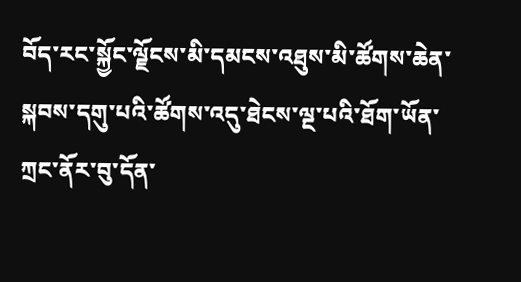བོད་རང་སྐྱོང་ལྗོངས་མི་དམངས་འཐུས་མི་ཚོགས་ཆེན་སྐབས་དགུ་པའི་ཚོགས་འདུ་ཐེངས་ལྔ་པའི་ཐོག་ཡོན་ཀྲང་ནོར་བུ་དོན་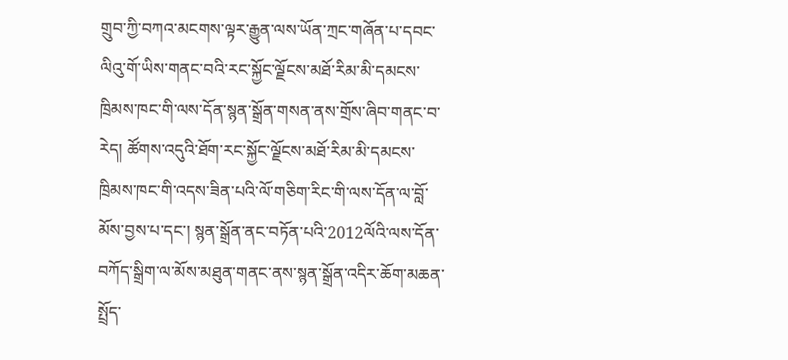གྲུབ་ཀྱི་བཀའ་མངགས་ལྟར་རྒྱུན་ལས་ཡོན་ཀྲང་གཞོན་པ་དབང་ལིའུ་གོ་ཡིས་གནང་བའི་རང་སྐྱོང་ལྗོངས་མཐོ་རིམ་མི་དམངས་ཁྲིམས་ཁང་གི་ལས་དོན་སྙན་སྒྲོན་གསན་ནས་གྲོས་ཞིབ་གནང་བ་རེད། ཚོགས་འདུའི་ཐོག་རང་སྐྱོང་ལྗོངས་མཐོ་རིམ་མི་དམངས་ཁྲིམས་ཁང་གི་འདས་ཟིན་པའི་ལོ་གཅིག་རིང་གི་ལས་དོན་ལ་བློ་མོས་བྱས་པ་དང་། སྙན་སྒྲོན་ནང་བཏོན་པའི་2012ལོའི་ལས་དོན་བཀོད་སྒྲིག་ལ་མོས་མཐུན་གནང་ནས་སྙན་སྒྲོན་འདིར་ཆོག་མཆན་སྤྲོད་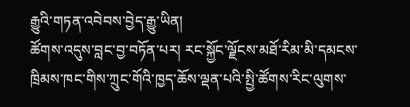རྒྱུའི་གཏན་འབེབས་བྱེད་རྒྱུ་ཡིན།
ཚོགས་འདུས་བླང་བྱ་བཏོན་པར། རང་སྐྱོང་ལྗོངས་མཐོ་རིམ་མི་དམངས་ཁྲིམས་ཁང་གིས་ཀྲུང་གོའི་ཁྱད་ཆོས་ལྡན་པའི་སྤྱི་ཚོགས་རིང་ལུགས་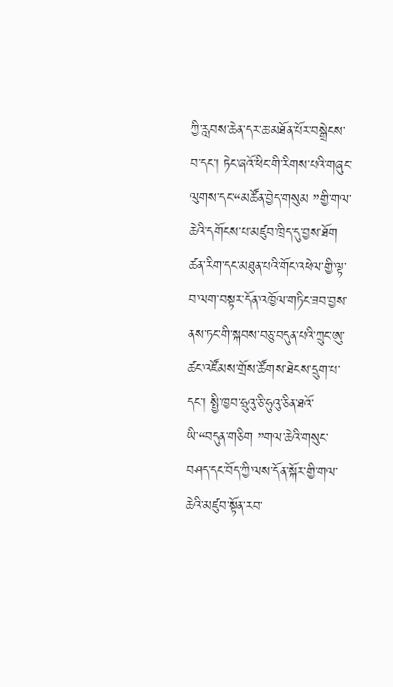ཀྱི་རླབས་ཆེན་དར་ཆ་མཐོན་པོར་བསྒྲེངས་བ་དང་། ཏེང་ཞའོ་ཕིང་གི་རིགས་པའི་གཞུང་ལུགས་དང་“མཚོན་བྱེད་གསུམ ”གྱི་གལ་ཆེའི་དགོངས་པ་མཛུབ་ཁྲིད་དུ་བྱས་ཐོག ཚན་རིག་དང་མཐུན་པའི་གོང་འཕེལ་གྱི་ལྟ་བ་ལག་བསྟར་དོན་འཁྱོལ་གཏིང་ཟབ་བྱས་ནས་ཏང་གི་སྐབས་བཅུ་བདུན་པའི་ཀྲུང་ཨུ་ཚང་འཛོམས་གྲོས་ཚོགས་ཐེངས་དྲུག་པ་དང་། སྤྱི་ཁྱབ་ཧྲུའུ་ཅི་ཧུའུ་ཅིན་ཐའོ་ཡི་“བདུན་གཅིག ”གལ་ཆེའི་གསུང་བཤད་དང་བོད་ཀྱི་ལས་དོན་སྐོར་གྱི་གལ་ཆེའི་མཛུབ་སྟོན་རབ་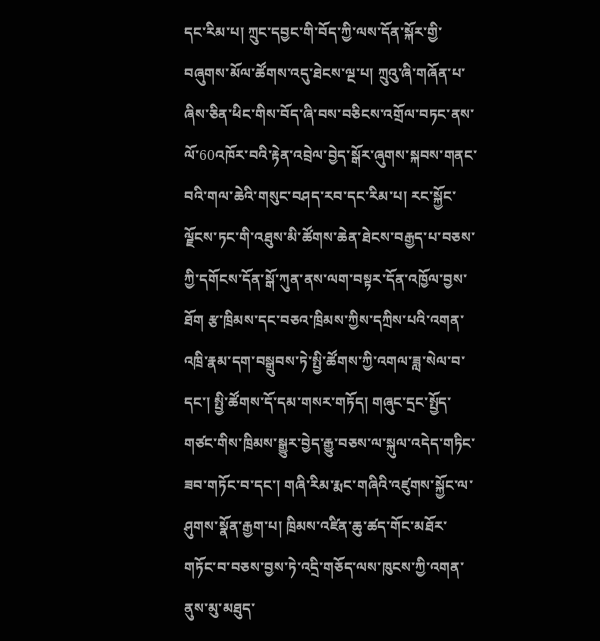དང་རིམ་པ། ཀྲུང་དབྱང་གི་བོད་ཀྱི་ལས་དོན་སྐོར་གྱི་བཞུགས་མོལ་ཚོགས་འདུ་ཐེངས་ལྔ་པ། ཀྲུའུ་ཞི་གཞོན་པ་ཞིས་ཅིན་ཕིང་གིས་བོད་ཞི་བས་བཅིངས་འགྲོལ་བཏང་ནས་ལོ་60འཁོར་བའི་རྟེན་འབྲེལ་བྱེད་སྒོར་ཞུགས་སྐབས་གནང་བའི་གལ་ཆེའི་གསུང་བཤད་རབ་དང་རིམ་པ། རང་སྐྱོང་ལྗོངས་ཏང་གི་འཐུས་མི་ཚོགས་ཆེན་ཐེངས་བརྒྱད་པ་བཅས་ཀྱི་དགོངས་དོན་སྒོ་ཀུན་ནས་ལག་བསྟར་དོན་འཁྱོལ་བྱས་ཐོག རྩ་ཁྲིམས་དང་བཅའ་ཁྲིམས་ཀྱིས་དཀྲིས་པའི་འགན་འཁྲི་རྣམ་དག་བསྒྲུབས་ཏེ་སྤྱི་ཚོགས་ཀྱི་འགལ་ཟླ་སེལ་བ་དང་། སྤྱི་ཚོགས་དོ་དམ་གསར་གཏོད། གཞུང་དྲང་སྤྱོད་གཙང་གིས་ཁྲིམས་སྒྱུར་བྱེད་རྒྱུ་བཅས་ལ་སྐུལ་འདེད་གཏིང་ཟབ་གཏོང་བ་དང་། གཞི་རིམ་རྨང་གཞིའི་འཛུགས་སྐྱོང་ལ་ཤུགས་སྣོན་རྒྱག་པ། ཁྲིམས་འཛིན་ཆུ་ཚད་གོང་མཐོར་གཏོང་བ་བཅས་བྱས་ཏེ་འདྲི་གཅོད་ལས་ཁུངས་ཀྱི་འགན་ནུས་མུ་མཐུད་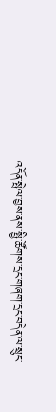འདོན་སྤེལ་བྱས་ནས་སྤྱི་ཚོགས་དྲང་གཞག་དྲང་བདེན་ལ་སྲུང་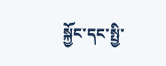སྐྱོང་དང་སྤྱི་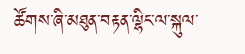ཚོགས་ཞི་མཐུན་བརྟན་ལྷིང་ལ་སྐུལ་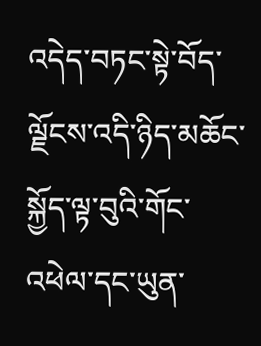འདེད་བཏང་སྟེ་བོད་ལྗོངས་འདི་ཉིད་མཆོང་སྐྱོད་ལྟ་བུའི་གོང་འཕེལ་དང་ཡུན་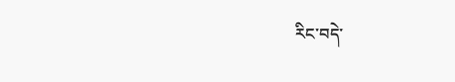རིང་བདེ་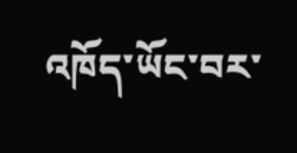འཁོད་ཡོང་བར་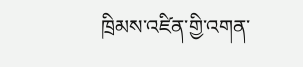ཁྲིམས་འཛིན་གྱི་འགན་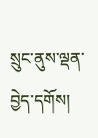སྲུང་ནུས་ལྡན་བྱེད་དགོས།